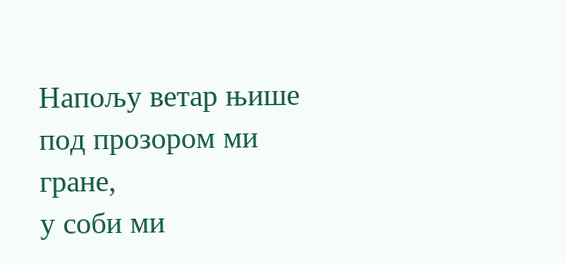Напољу ветар њише
под прозором ми гране,
у соби ми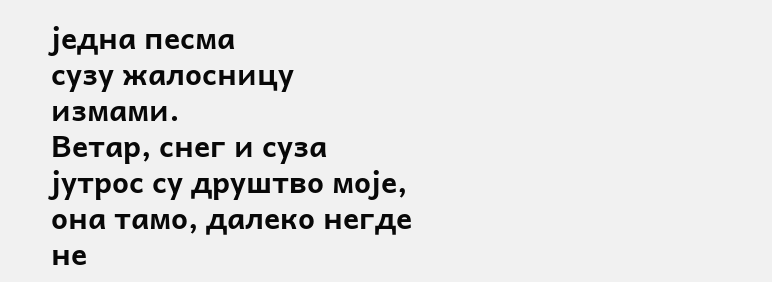једна песма
сузу жалосницу измами.
Ветар, снег и суза
јутрос су друштво моје,
она тамо, далеко негде
не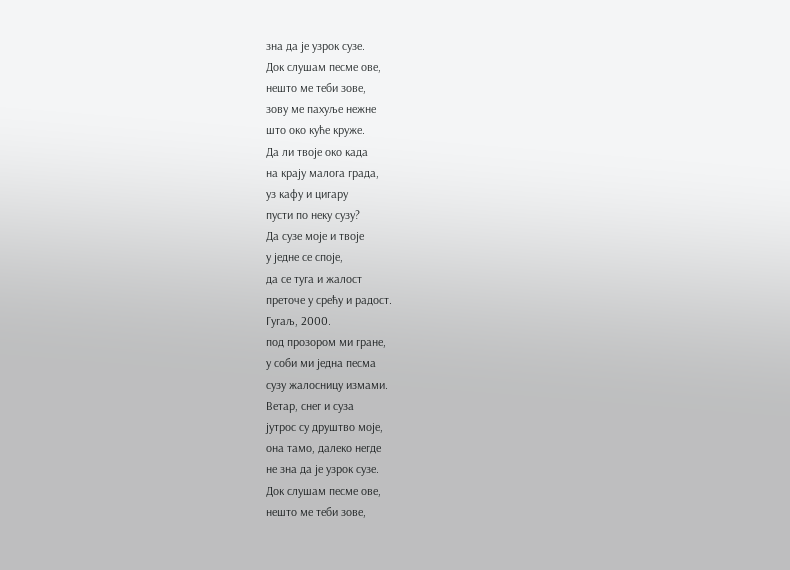зна да је узрок сузе.
Док слушам песме ове,
нешто ме теби зове,
зову ме пахуље нежне
што око куће круже.
Да ли твоје око када
на крају малога града,
уз кафу и цигару
пусти по неку сузу?
Да сузе моје и твоје
у једне се споје,
да се туга и жалост
преточе у срећу и радост.
Гугаљ, 2000.
под прозором ми гране,
у соби ми једна песма
сузу жалосницу измами.
Ветар, снег и суза
јутрос су друштво моје,
она тамо, далеко негде
не зна да је узрок сузе.
Док слушам песме ове,
нешто ме теби зове,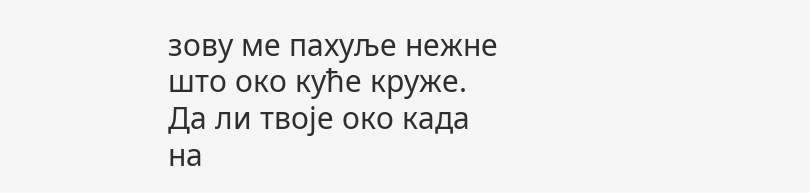зову ме пахуље нежне
што око куће круже.
Да ли твоје око када
на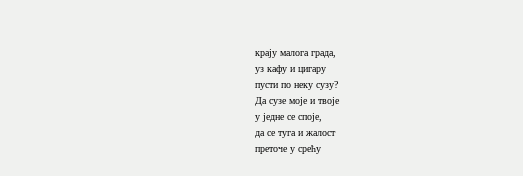крају малога града,
уз кафу и цигару
пусти по неку сузу?
Да сузе моје и твоје
у једне се споје,
да се туга и жалост
преточе у срећу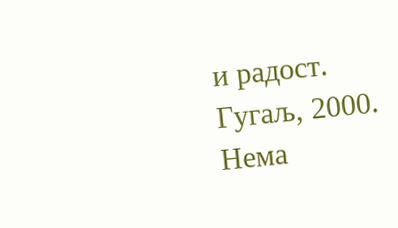и радост.
Гугаљ, 2000.
Нема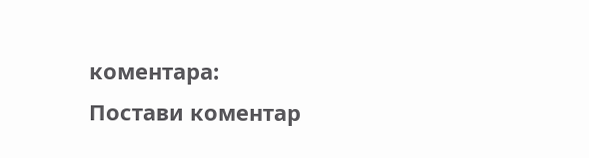коментара:
Постави коментар